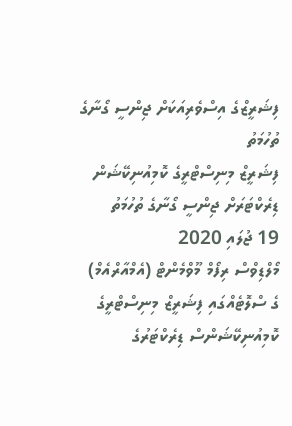ފިޝަރީޒްގެ އިސްވެރިއަކަށް ޖިންސީ ގޯނާގެ ތުހުމަތު
ފިޝަރީޒް މިނިސްޓްރީގެ ކޮމިއުނިކޭޝަން ޑިރެކްޓަރަށް ޖިންސީ ގޯނާގެ ތުހުމަތު
19 ޖުލައި 2020
މޯލްޑިވްސް ރިފޯމް މޫވްމެންޓް (އެމްއާރްއެމް) ގެ ސްލޮޓެއްގައި ފިޝަރީޒް މިނިސްޓްރީގެ ކޮމިއުނިކޭޝަންސް ޑިރެކްޓަރުގެ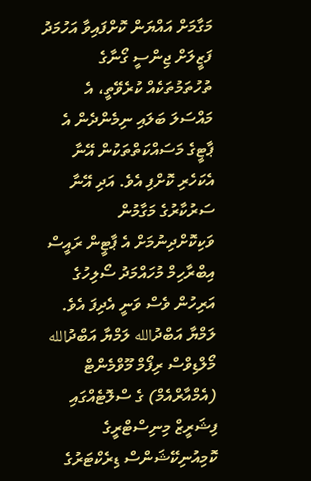މަގާމަށް އައްޔަން ކޮށްފައިވާ އަހުމަދު ފަޒީލަށް ޖިންސީ ގޯނާގެ ތުހުތަމުތަކެއް ކުރެވޭތީ، އެ މައްސަލަ ބަލައި ނިމެންދެން އެ ޕާޓީގެ މަސައްކަތްތަކުން އޭނާ އެކަހެރި ކޮށްފި އެވެ. އަދި އޭނާ ސަރުކާރުގެ މަގާމުން ވަކިކޮށްދިނުމަށް އެ ޕާޓީން ރައީސް އިބްރާހިމް މުހައްމަދު ސޯލިހުގެ އަރިހުން ވެސް ވަނީ އެދިފަ އެވެ.
ލަމްޔާ އަބްދުالله ލަމްޔާ އަބްދުالله
މޯލްޑިވްސް ރިފޯމް މޫވްމެންޓް (އެމްއާރްއެމް) ގެ ސްލޮޓެއްގައި ފިޝަރީޒް މިނިސްޓްރީގެ ކޮމިއުނިކޭޝަންސް ޑިރެކްޓަރުގެ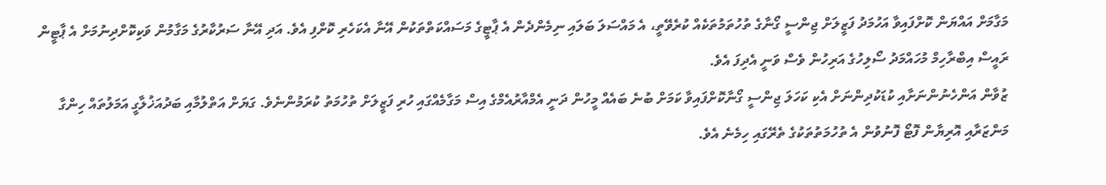މަގާމަށް އައްޔަން ކޮށްފައިވާ އަހުމަދު ފަޒީލަށް ޖިންސީ ގޯނާގެ ތުހުތަމުތަކެއް ކުރެވޭތީ، އެ މައްސަލަ ބަލައި ނިމެންދެން އެ ޕާޓީގެ މަސައްކަތްތަކުން އޭނާ އެކަހެރި ކޮށްފި އެވެ. އަދި އޭނާ ސަރުކާރުގެ މަގާމުން ވަކިކޮށްދިނުމަށް އެ ޕާޓީން ރައީސް އިބްރާހިމް މުހައްމަދު ސޯލިހުގެ އަރިހުން ވެސް ވަނީ އެދިފަ އެވެ.
ޒުވާން އަންހެނުންނަށާއި ކުޑަކުދިންނަށް އެކި ކަހަލަ ޖިންސީ ގޯނާކޮށްފައިވާ ކަމަށް ބުނެ ބައެއް މީހުން ދަނީ އެމްއާރުއެމްގެ އިސް މަގާމެއްގައި ހުރި ފަޒީލަށް ތުހުމަތު ކުރަމުންނެވެ. ގަޔަށް އަތްލުމާއި ބަދުއަޚުލާގީ އަމަލުތައް ހިންގާ މަންޒަރާއި އޮރިޔާން ފޮޓޯ ފޮނުވުން އެ ތުހުމަތުތަކުގެ ތެރޭގައި ހިމެނެ އެވެ.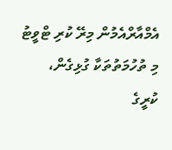އެމްއާރްއެމުން މިރޭ ކުރި ޓްވީޓު
މި ތުހުމަތުތަކާ ގުޅިގެން، ކުރީގެ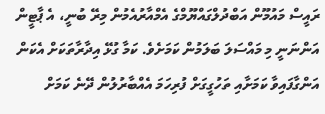ރައީސް މައުމޫން އަބްދުލްގައްޔޫމްގެ އެމްއާރުއެމުން މިރޭ ބުނީ، އެ ޕާޓީން އަންނަނީ މި މައްސަލަ ބަލަމުން ކަމަށެވެ. ކަމާ ގުޅޭ އިދާރާތަކަށް އެކަން އަންގާފައިވާ ކަމަށާއި ތަހުގީގަށް ފުރިހަމަ އެއްބާރުލުން ދޭނެ ކަމަށް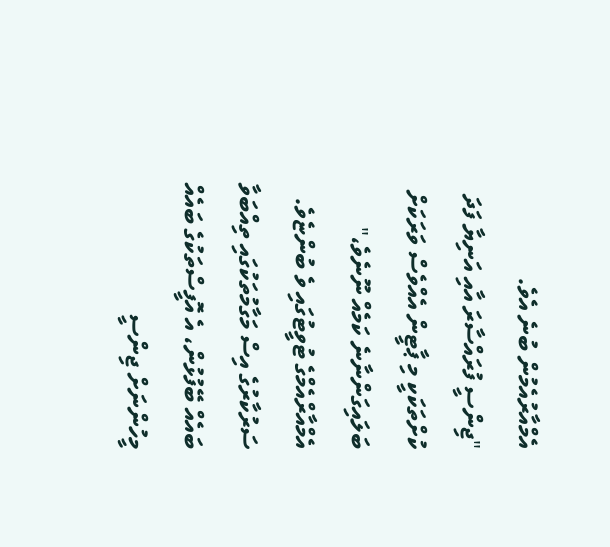އެމްއާރުއެމުން ބުނެ އެވެ.
"ޖިންސީ ފުރައްސާރަ އާއި އަނިޔާ ފަދަ ކުށްތަކަކީ މި ޕާޓީން އެއްވެސް ވަރަކަށް ބަލައިގަންނާނެ ކަމެއް ނޫނެވެ،" އެމްއާރްއެމްގެ ޓުވީޓުގައި ވެ ބުންޏެވެ.
ސަރުކާރުގެ އިސް މަގާމުތަކުގައި ތިއްބަވާ ބައެއް ބޭފުޅުން، އެ އޮފީސްތަކުގެ ބައެއް މީހުންނަށް ޖިންސީ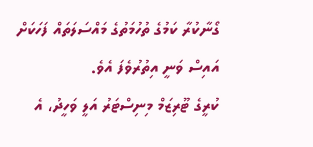ގޯނާކުރާ ކަމުގެ ތުހުމަތުގެ މައްސަލަތައް ފަހަކަށް އައިސް ވަނީ އިތުރުވެފަ އެވެ.
ކުރީގެ ޓޫރިޒަމް މިނިސްޓަރު އަލީ ވަހީދު، އެ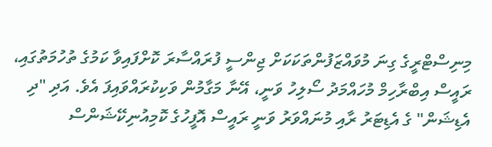މިނިސްޓްރީގެ ގިނަ މުވައްޒަފުންތަކަކަށް ޖިންސީ ފުރައްސާރަ ކޮށްފައިވާ ކަމުގެ ތުހުމަތުގައި، ރައީސް އިބްރާހިމް މުހައްމަދު ސޯލިހު ވަނީ، އޭނާ މަގާމުން ވަކިކުރައްވައިފަ އެވެ. އަދި "ދި އެޑިޝަން" ގެ އެޑިޓަރު ރާއި މުނައްވަރު ވަނީ ރައީސް އޮފީހުގެ ކޮމިއުނިކޭޝަންސް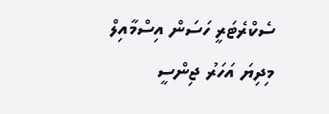ސެކްރެޓަރީ ހަސަން އިސްމާއިލް މިދިޔަ އަހަރު ޖިންސީ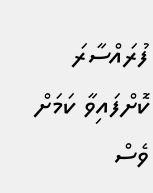ފުރައްސާރަ ކޮށްފައިވާ ކަމަށް ވެސް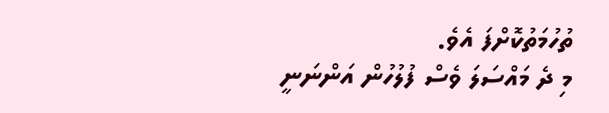ތުހުމަތުކޮށްފަ އެވެ.
މި ދެ މައްސަލަ ވެސް ފުލުހުން އަންނަނީ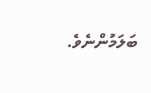ބަލަމުންނެވެ.